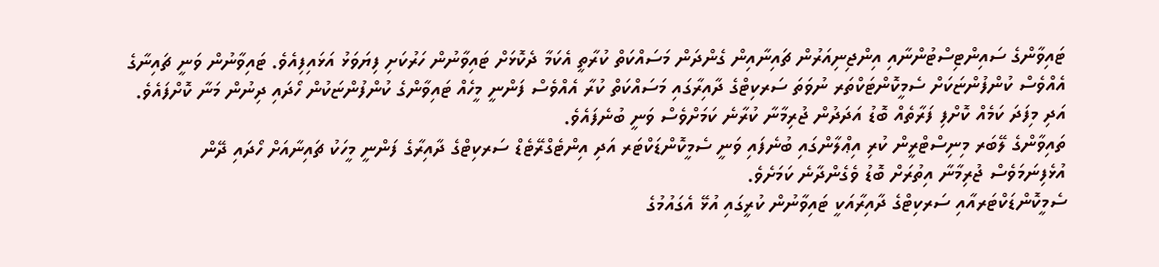ޓައިވާންގެ ސައިންޓިސްޓުންނާއި އިންޖިނިއަރުން ޗައިނާއިން ގެންދަން މަސައްކަތް ކުރާތީ އެކަމާ ދެކޮޅަށް ޓައިވާނުން ހަރުކަށި ފިޔަވަޅު އަޅައިފިއެވެ. ޓައިވާނުން ވަނީ ޗައިނާގެ އެއްވެސް ކުންފުންޏަކަށް ސެމީކޮންޓަކްތަރ ނުވަތަ ސަރކިޓްގެ ދާއިރާގައި މަސައްކަތް ކުރާ އެއްވެސް ފަންނީ މީހެއް ޓައިވާންގެ ކުންފުންޏަކުން ހޯދައި ދިނުން މަނާ ކޮށްފައެވެ. އަދި މިފަދަ ކަމެއް ކޮށްފި ފަރާތެއް ބޮޑު އަދަދުން ޖުރިމާނާ ކުރާނެ ކަމަށްވެސް ވަނީ ބުނެފައެވެ.
ތައިވާންގެ ލޭބަރ މިނިސްޓްރީން ކުރި އިޢްލާންގައި ބުނެފައި ވަނީ ސެމީކޮންޑަކްޓަރ އަދި އިންޓެގްރޭޓެޑް ސަރކިޓްގެ ދާއިރާގެ ފަންނީ މީހަކު ޗައިނާއަށް ހޯދައި ދޭން އުޅެފިނަމަވެސް ޖުރިމާނާ އިތުރަށް ބޮޑު ވެގެންދާނެ ކަމަށެވެ.
ސެމީކޮންޑަކްޓަރއާއި ސަރކިޓްގެ ދާއިރާއަކީ ޓައިވާނުން ކުރީގައި އުޅޭ އެގައުމުގެ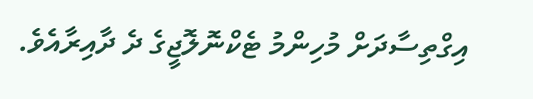އިގްތިސާދަށް މުހިންމު ޓެކްނޮލޮޖީގެ ދެ ދާއިރާއެވެ.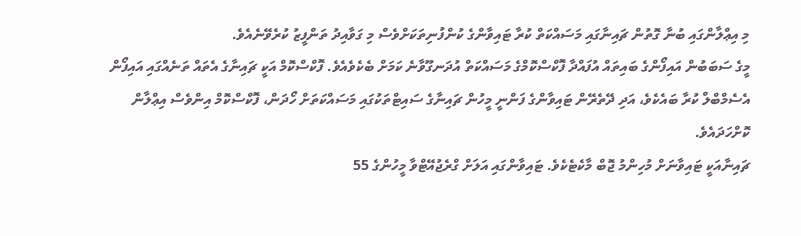މި އިޢްލާންގައި ބުނާ ގޮތުން ޗައިނާގައި މަސައްކަތް ކުރާ ޓައިވާންގެ ކުންފުނިތަކަށްވެސް މި ގަވާއިދު ތަންފީޒު ކުރެވޭނެއެވެ.
މީގެ ސަބަބުން އައިފޯންގެ ބައިތައް އުފައްދާ ފޮކްސްކޮމްގެ މަސައްކަތް އުދަނގޫވާނެ ކަމަށް ބެކެވެއެވެ. ފޮކްސްކޮމް އަކީ ޗައިނާގެ އެތައް ތަނެއްގައި އައިފޯން އެސެމްބްލް ކުރާ ބައެކެވެ، އަދި ދޭތެރޭން ޓައިވާންގެ ފަންނީ މީހުން ޗައިނާގެ ސައިޓްތަކުގައި މަސައްކަތަށް ހޯދަން، ފޮކްސްކޮމް އިންވެސް އިޢްލާން ކޮށްހަދައެވެ.
ޗައިނާއަކީ ޓައިވާނަށް މުހިންމު ޖޮބް މާކެޓެކެވެ. ޓައިވާންގައި އަލަށް ގްރެޖުއޭޓްވާ މީހުންގެ 55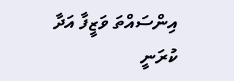އިންސައްތަ ވަޒީފާ އަދާ ކުރަނީ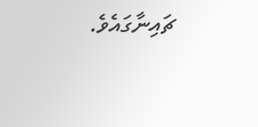ޗައިނާގައެވެ.